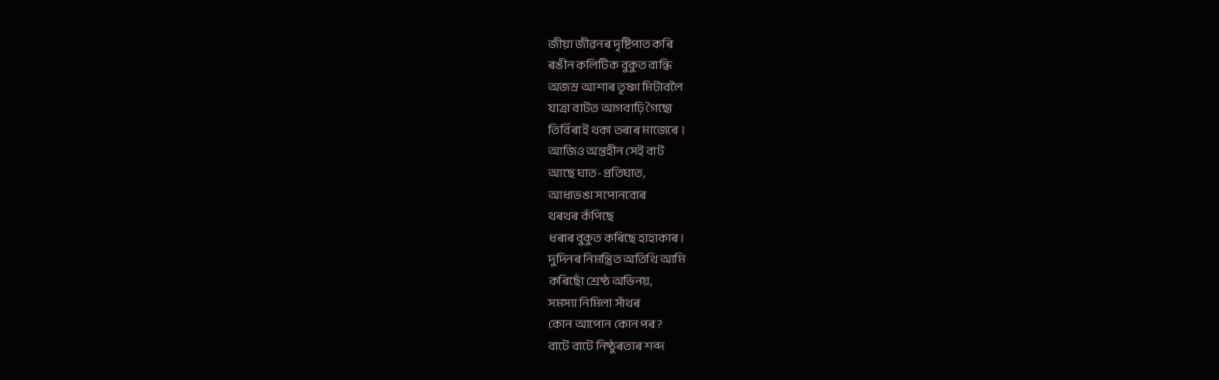জীয়া জীৱনৰ দৃষ্টিপাত কৰি
ৰঙীন কলিটিক বুকুত বান্ধি
অজস্ৰ আশাৰ তৃষ্ণা মিটাবলৈ
যাত্ৰা বাটত আগবাঢ়ি গৈছো
তিৰ্বিৰাই থকা তৰাৰ মাজেৰে ।
আজিও অন্তহীন সেই বাট
আছে ঘাত-প্ৰতিঘাত,
আধাভঙা সপোনবোৰ
থৰথৰ কঁপিছে
ধৰাৰ বুকুত কৰিছে হাহাকাৰ।
দুদিনৰ নিমন্ত্ৰিত অতিথি আমি
কৰিছোঁ শ্ৰেষ্ঠ অভিনয়,
সমস্যা নিমিলা সাঁথৰ
কোন আপোন কোন পৰ?
বাটে বাটে নিষ্ঠুৰতাৰ শব্দ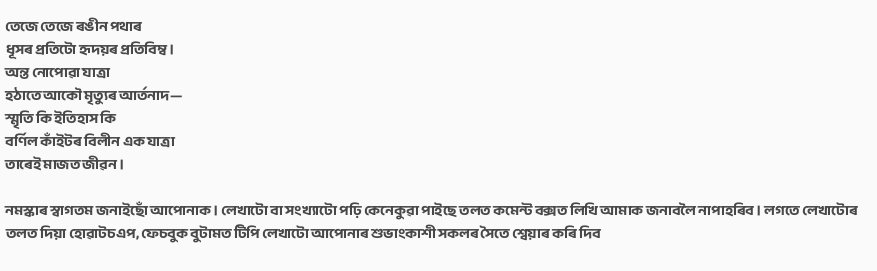তেজে তেজে ৰঙীন পথাৰ
ধূসৰ প্ৰতিটো হৃদয়ৰ প্ৰতিবিম্ব।
অন্ত নোপোৱা যাত্ৰা
হঠাতে আকৌ মৃত্যুৰ আৰ্তনাদ—
স্মৃতি কি ইতিহাস কি
বৰ্ণিল কাঁইটৰ বিলীন এক যাত্ৰা
তাৰেই মাজত জীৱন।

নমস্কাৰ স্বাগতম জনাইছোঁ আপোনাক । লেখাটো বা সংখ্যাটো পঢ়ি কেনেকুৱা পাইছে তলত কমেন্ট বক্সত লিখি আমাক জনাবলৈ নাপাহৰিব । লগতে লেখাটোৰ তলত দিয়া হোৱাটচএপ, ফেচবুক বুটামত টিপি লেখাটো আপোনাৰ শুভাংকাশী সকলৰ সৈতে শ্বেয়াৰ কৰি দিব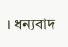। ধন্যবাদ